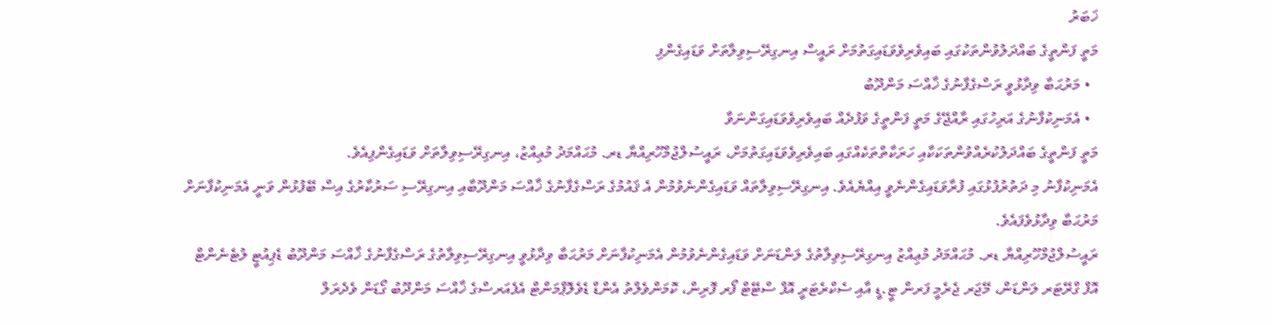ޚަބަރު
މަތީ ފަންތީގެ ބައްދަލުވުންތަކުގައި ބައިވެރިވެވަޑައިގަތުމަށް ރައީސް އިނގިރޭސިވިލާތަށް ވަޑައިގެންފި
  • މަރުޙަބާ ވިދާޅުވީ ރަސްގެފާނުގެ ޚާއްސަ މަންދޫބު
  • އެމަނިކުފާނުގެ އަރިހުގައި ރާއްޖޭގެ މަތީ ފަންތީގެ ވަފުދެއް ބައިވެރިވެވަޑައިގަންނަވާ
މަތީ ފަންތީގެ ބައްދަލުކުރެއްވުންތަކަކާއި ހަރަކާތްތަކެއްގައި ބައިވެރިވެވަޑައިގަތުމަށް، ރައީސުލްޖުމްހޫރިއްޔާ ޑރ. މުޙައްމަދު މުޢިއްޒު، އިނގިރޭސިވިލާތަށް ވަޑައިގެންފިއެވެ.
އެމަނިކުފާނު މި ދަތުރުފުޅުގައި ފުރާވަޑައިގެންނެވީ އިއްޔެއެވެ. އިނގިރޭސިވިލާތައް ވަޑައިގެންނެވުމުން އެ ޤައުމުގެ ރަސްގެފާނުގެ ޚާއްސަ މަންދޫބާއި އިނގިރޭސި ސަރުކާރުގެ އިސް ބޭފުޅުން ވަނީ އެމަނިކުފާނަށް މަރުޙަބާ ވިދާޅުވެފައެވެ.
ރައީސުލްޖުމްހޫރިއްޔާ ޑރ. މުޙައްމަދު މުޢިއްޒު އިނގިރޭސިވިލާތުގެ ލަންޑަނަށް ވަޑައިގެންނެވުމުން އެމަނިކުފާނަށް މަރުޙަބާ ވިދާޅުވީ އިނގިރޭސިވިލާތުގެ ރަސްގެފާނުގެ ޚާއްސަ މަންދޫބު ޑެޕިއުޓީ ލުޓެނެންޓް އޮފް ގްރޭޓަރ ލަންޑަން، މޭޖަރ ޖެރެމީ ފަރން ޓީ.ޑީ އާއި ސެކްރެޓަރީ އޮފް ސްޓޭޓް ފޯރ ފޮރިން، ކޮމަންވެލްތު އެންޑް ޑެވެލޮޕްމަންޓް އެފެއަރސްގެ ޚާއްސަ މަންދޫބު ގޯޑަން ވެދެރަލް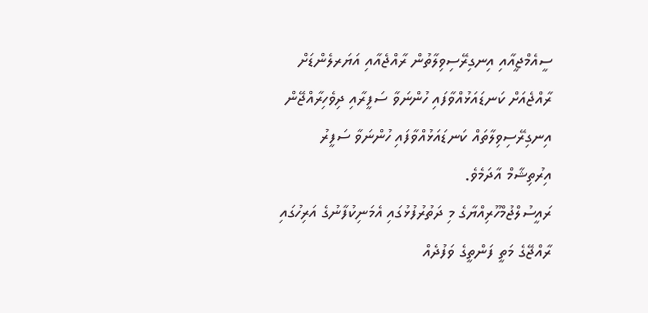ސީއެމްޖީއާއި އިނގިރޭސިވިލާތުން ރާއްޖެއާއި އަޔަރލެންޑަށް ރާއްޖެއަށް ކަނޑައަޅުއްވާފައި ހުންނަވާ ސަފީރާއި ދިވެހިރާއްޖޭން އިނގިރޭސިވިލާތައް ކަނޑައަޅުއްވާފައި ހުންނަވާ ސަފީރު އިރުތިޝާމް އާދަމެވެ.
ރައީސުލްޖުމްހޫރިއްޔާގެ މި ދަތުރުފުޅުގައި އެމަނިކުފާނުގެ އަރިހުގައި ރާއްޖޭގެ މަތީ ފަންތީގެ ވަފުދެއް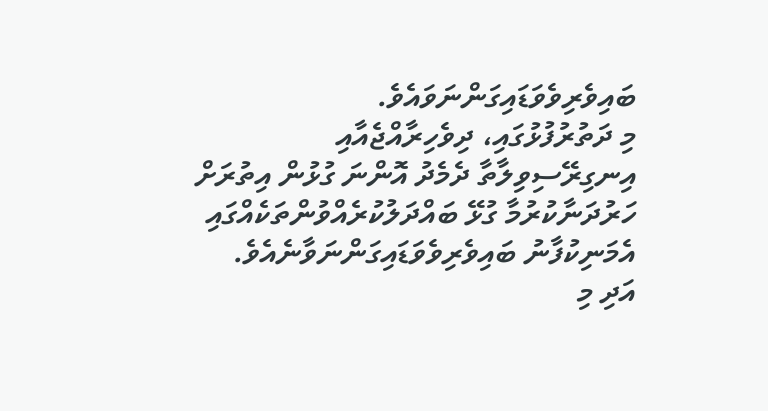ބައިވެރިވެވަޑައިގަންނަވައެވެ.
މި ދަތުރުފުޅުގައި، ދިވެހިރާއްޖެއާއި އިނގިރޭސިވިލާތާ ދެމެދު އޮންނަ ގުޅުން އިތުރަށް ހަރުދަނާކުރުމާ ގުޅޭ ބައްދަލުކުރެއްވުންތަކެއްގައި އެމަނިކުފާނު ބައިވެރިވެވަޑައިގަންނަވާނެއެވެ. އަދި މި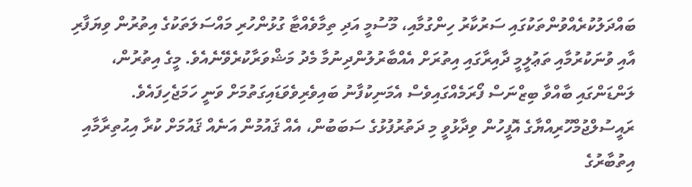ބައްދަލުކުރެއްވުންތަކުގައި ސަރުކާރު ހިންގުމާއި، މޫސުމީ އަދި ތިމާވެއްޓާ ގުޅުންހުރި މައްސަލަތަކުގެ އިތުރުން ވިޔަފާރި އާއި ވުނަކުރުމާއި ތަޢުލީމީ ދާއިރާގައި އިތުރަށް އެއްބާރުލުންދިނުމާ މެދު މަޝްވަރާކުރެވޭނެއެވެ. މީގެ އިތުރުން، ލަންޑަންގައި ބާއްވާ ބިޒްނަސް ފޯރަމެއްގައިވެސް އެމަނިކުފާނު ބައިވެރިވެވަޑައިގަތުމަށް ވަނީ ހަމަޖެހިފައެވެ.
ރައީސުލްޖުމްހޫރިއްޔާގެ އޮފީހުން ވިދާޅުވީ މި ދަތުރުފުޅުގެ ސަބަބުން، އެއް ޤައުމުން އަނެއް ޤައުމަށް ކުރާ އިޙުތިރާމާއި އިތުބާރުގެ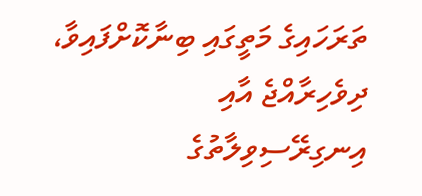ތަރަހައިގެ މަތީގައި ބިނާކޮށްފައިވާ، ދިވެހިރާއްޖެ އާއި އިނގިރޭސިވިލާތުގެ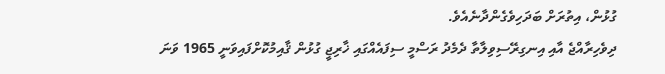ގުޅުން، އިތުރަށް ބަދަހިވެގެންދާނެއެވެ.
ދިވެހިރާއްޖެ އާއި އިނގިރޭސިވިލާތާ ދެމެދު ރަސްމީ ސިފައެއްގައި ޚާރިޖީ ގުޅުން ޤާއިމުކޮށްފައިވަނީ 1965 ވަނަ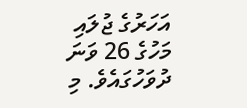އަހަރުގެ ޖުލައި މަހުގެ 26 ވަނަ ދުވަހުގައެވެ. މި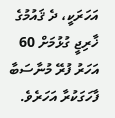އަހަރަކީ، ދެ ޤައުމުގެ ޚާރިޖީ ގުޅުމަށް 60 އަހަރު ފުރޭ މުނާސަބާ ފާހަގަކުރާ އަހަރެވެ.